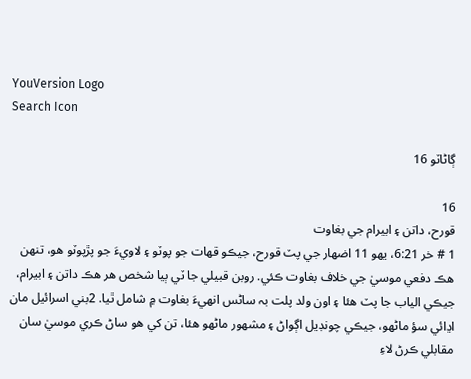YouVersion Logo
Search Icon

ڳاڻاٽو 16

16
قورح، داتن ۽ ابيرام جي بغاوت
1 # خر 6:21، يهو 11 اضهار جي پٽ قورح، جيڪو قهات جو پوٽو ۽ لاويءَ جو پڙپوٽو هو، تنهن هڪ دفعي موسيٰ جي خلاف بغاوت ڪئي. روبن قبيلي جا ٽي ٻيا شخص هر هڪ داتن ۽ ابيرام، جيڪي الياب جا پٽ هئا ۽ اون ولد پلت بہ ساڻس انهيءَ بغاوت ۾ شامل ٿيا. 2بني اسرائيل مان اڍائي سؤ ماڻهو، جيڪي چونڊيل اڳواڻ ۽ مشهور ماڻهو هئا، تن کي هو ساڻ ڪري موسيٰ سان مقابلي ڪرڻ لاءِ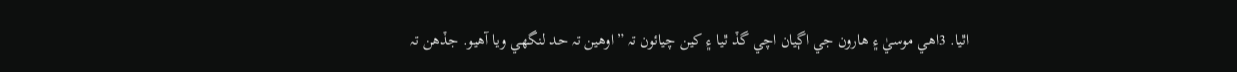اٿيا. 3اهي موسيٰ ۽ هارون جي اڳيان اچي گڏ ٿيا ۽ کين چيائون تہ ”اوهين تہ حد لنگھي ويا آهيو. جڏهن تہ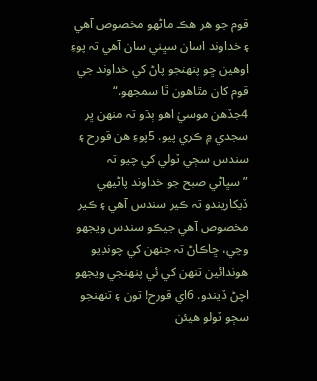قوم جو هر هڪ ماڻهو مخصوص آهي ۽ خداوند اسان سڀني سان آهي تہ پوءِ اوهين ڇو پنهنجو پاڻ کي خداوند جي قوم کان مٿاهون ٿا سمجھو.“
4جڏهن موسيٰ اهو ٻڌو تہ منهن ڀر سجدي ۾ ڪري پيو. 5پوءِ هن قورح ۽ سندس سڄي ٽولي کي چيو تہ ”سڀاڻي صبح جو خداوند پاڻيهي ڏيکاريندو تہ ڪير سندس آهي ۽ ڪير مخصوص آهي جيڪو سندس ويجھو وڃي، ڇاڪاڻ تہ جنهن کي چونڊيو هوندائين تنهن کي ئي پنهنجي ويجھو اچڻ ڏيندو. 6اي قورح! تون ۽ تنهنجو سڄو ٽولو هيئن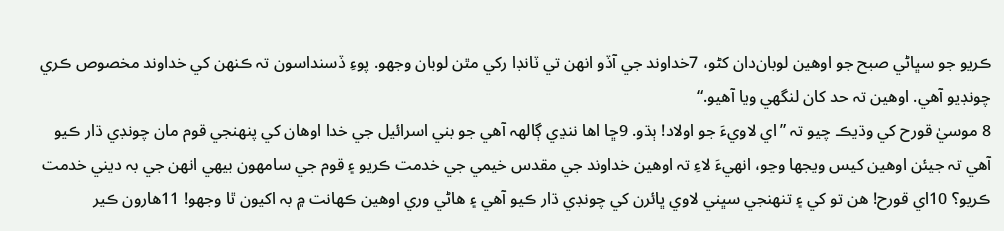ڪريو جو سڀاڻي صبح جو اوهين لوبان‌دان کڻو، 7خداوند جي آڏو انهن تي ٽانڊا رکي مٿن لوبان وجھو. پوءِ ڏسنداسون تہ ڪنهن کي خداوند مخصوص ڪري چونڊيو آهي. اوهين تہ حد کان لنگھي ويا آهيو.“
8 موسيٰ قورح کي وڌيڪ چيو تہ ”اي لاويءَ جو اولاد! ٻڌو. 9ڇا اها ننڍي ڳالهہ آهي جو بني اسرائيل جي خدا اوهان کي پنهنجي قوم مان چونڊي ڌار ڪيو آهي تہ جيئن اوهين کيس ويجھا وڃو، انهيءَ لاءِ تہ اوهين خداوند جي مقدس خيمي جي خدمت ڪريو ۽ قوم جي سامهون بيهي انهن جي بہ ديني خدمت ڪريو؟ 10اي قورح! هن تو کي ۽ تنهنجي سڀني لاوي ڀائرن کي چونڊي ڌار ڪيو آهي ۽ هاڻي وري اوهين ڪهانت ۾ بہ اکيون ٿا وجھو! 11هارون ڪير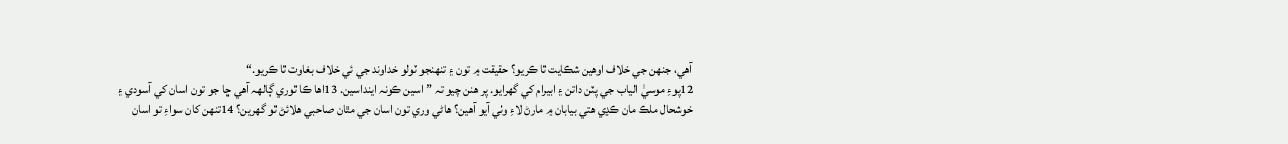آهي، جنهن جي خلاف اوهين شڪايت ٿا ڪريو؟ حقيقت ۾ تون ۽ تنهنجو ٽولو خداوند جي ئي خلاف بغاوت ٿا ڪريو.“
12پوءِ موسيٰ الياب جي پٽن داتن ۽ ابيرام کي گھرايو. پر هنن چيو تہ ”اسين ڪونہ اينداسين. 13اها ڪا ٿوري ڳالهہ آهي ڇا جو تون اسان کي آسودي ۽ خوشحال ملڪ مان ڪڍي هتي بيابان ۾ مارڻ لاءِ وٺي آيو آهين؟ هاڻي وري تون اسان جي مٿان صاحبي هلائڻ ٿو گھرين؟ 14تنهن کان سواءِ تو اسان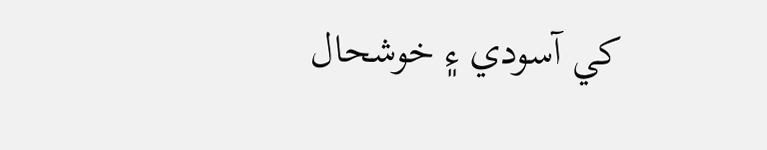کي آسودي ۽ خوشحال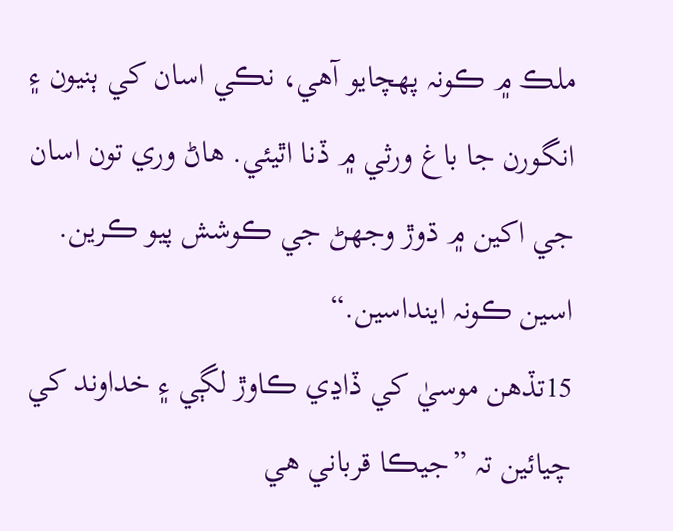ملڪ ۾ ڪونہ پهچايو آهي، نڪي اسان کي ٻنيون ۽ انگورن جا باغ ورثي ۾ ڏنا اٿيئي. هاڻ وري تون اسان جي اکين ۾ ڌوڙ وجھڻ جي ڪوشش پيو ڪرين. اسين ڪونہ اينداسين.“
15تڏهن موسيٰ کي ڏاڍي ڪاوڙ لڳي ۽ خداوند کي چيائين تہ ”جيڪا قرباني هي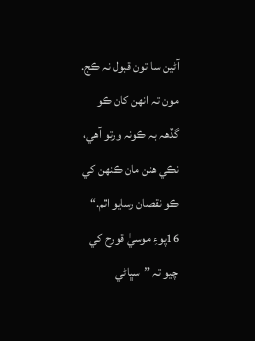آڻين سا تون قبول نہ ڪج. مون تہ انهن کان ڪو گڏهہ بہ ڪونہ ورتو آهي، نڪي هنن مان ڪنهن کي ڪو نقصان رسايو اٿم.“
16پوءِ موسيٰ قورح کي چيو تہ ”سڀاڻي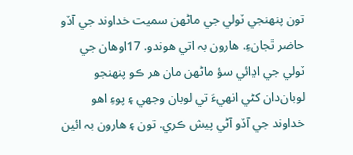تون پنهنجي ٽولي جي ماڻهن سميت خداوند جي آڏو حاضر ٿجانءِ. هارون بہ اتي هوندو. 17اوهان جي ٽولي جي اڍائي سؤ ماڻهن مان هر ڪو پنهنجو لوبان‌دان کڻي انهيءَ تي لوبان وجھي ۽ پوءِ اهو خداوند جي آڏو آڻي پيش ڪري. تون ۽ هارون بہ ائين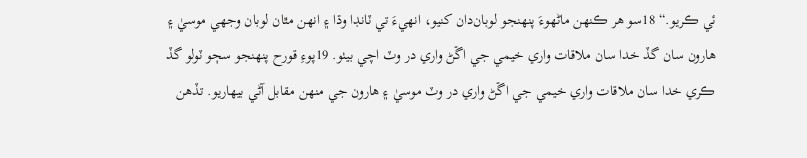ئي ڪريو.“ 18سو هر ڪنهن ماڻهوءَ پنهنجو لوبان‌دان کنيو، انهيءَ تي ٽانڊا وڌا ۽ انهن مٿان لوبان وجھي موسيٰ ۽ هارون سان گڏ خدا سان ملاقات واري خيمي جي اڱڻ واري در وٽ اچي بيٺو. 19پوءِ قورح پنهنجو سڄو ٽولو گڏ ڪري خدا سان ملاقات واري خيمي جي اڱڻ واري در وٽ موسيٰ ۽ هارون جي منهن مقابل آڻي بيهاريو. تڏهن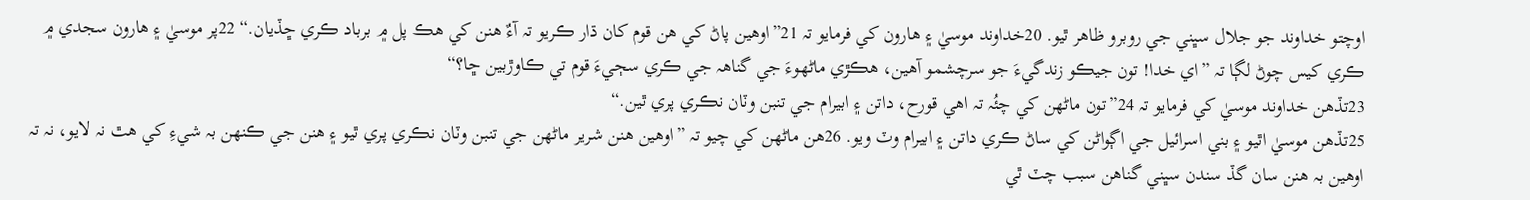اوچتو خداوند جو جلال سڀني جي روبرو ظاهر ٿيو. 20خداوند موسيٰ ۽ هارون کي فرمايو تہ 21”اوهين پاڻ کي هن قوم کان ڌار ڪريو تہ آءٌ هنن کي هڪ پل ۾ برباد ڪري ڇڏيان.“ 22پر موسيٰ ۽ هارون سجدي ۾ ڪري کيس چوڻ لڳا تہ ”اي خدا! تون جيڪو زندگيءَ جو سرچشمو آهين، هڪڙي ماڻهوءَ جي گناهہ جي ڪري سڄيءَ قوم تي ڪاوڙبين ڇا؟“
23تڏهن خداوند موسيٰ کي فرمايو تہ 24”تون ماڻهن کي چئُہ تہ اهي قورح، داتن ۽ ابيرام جي تنبن وٽان نڪري پري ٿين.“
25تڏهن موسيٰ اٿيو ۽ بني اسرائيل جي اڳواڻن کي ساڻ ڪري داتن ۽ ابيرام وٽ ويو. 26هن ماڻهن کي چيو تہ ”اوهين هنن شرير ماڻهن جي تنبن وٽان نڪري پري ٿيو ۽ هنن جي ڪنهن بہ شيءِ کي هٿ نہ لايو، نہ تہ اوهين بہ هنن سان گڏ سندن سڀني گناهن سبب چٽ ٿي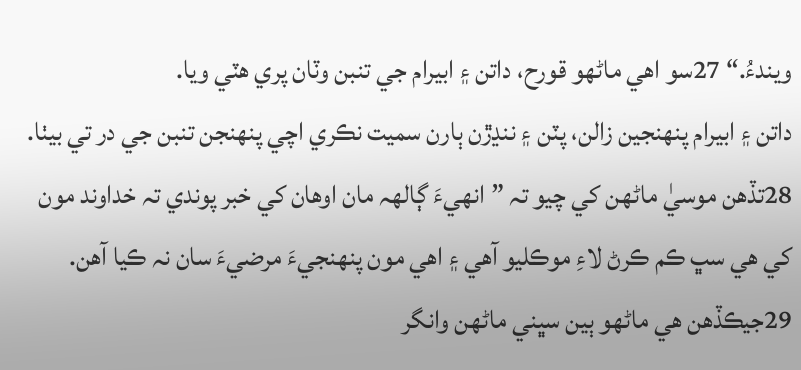ويندءُ.“ 27سو اهي ماڻهو قورح، داتن ۽ ابيرام جي تنبن وٽان پري هٽي ويا.
داتن ۽ ابيرام پنهنجين زالن، پٽن ۽ ننڍڙن ٻارن سميت نڪري اچي پنهنجن تنبن جي در تي بيٺا. 28تڏهن موسيٰ ماڻهن کي چيو تہ ”انهيءَ ڳالهہ مان اوهان کي خبر پوندي تہ خداوند مون کي هي سڀ ڪم ڪرڻ لاءِ موڪليو آهي ۽ اهي مون پنهنجيءَ مرضيءَ سان نہ ڪيا آهن. 29جيڪڏهن هي ماڻهو ٻين سڀني ماڻهن وانگر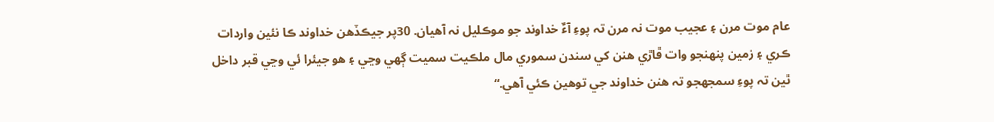عام موت مرن ۽ عجيب موت نہ مرن تہ پوءِ آءٌ خداوند جو موڪليل نہ آهيان. 30پر جيڪڏهن خداوند ڪا نئين واردات ڪري ۽ زمين پنهنجو وات ڦاڙي هنن کي سندن سموري مال ملڪيت سميت ڳهي وڃي ۽ هو جيئرا ئي وڃي قبر داخل ٿين تہ پوءِ سمجھجو تہ هنن خداوند جي توهين ڪئي آهي.“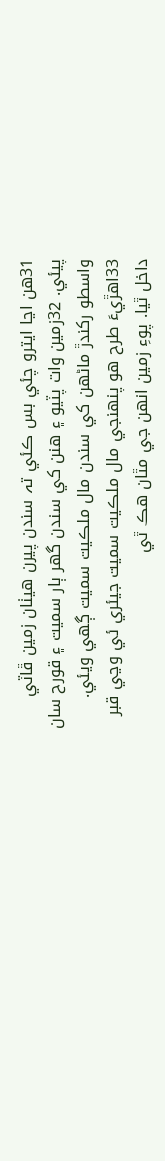31هن اڃا ايترو چئي بس ڪئي تہ سندن پيرن هيٺان زمين ڦاٽي پيئي. 32زمين وات پٽيو ۽ هنن کي سندن گھر ٻار سميت ۽ قورح سان واسطو رکندڙ ماڻهن کي سندن مال ملڪيت سميت ڳهي ويئي. 33اهڙيءَ طرح هو پنهنجي مال ملڪيت سميت جيئري ئي وڃي قبر داخل ٿيا. پوءِ زمين انهن جي مٿان هڪ ٿي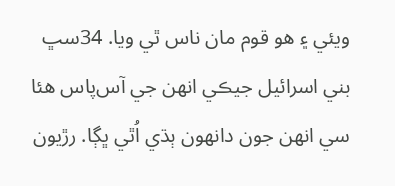ويئي ۽ هو قوم مان ناس ٿي ويا. 34سڀ بني اسرائيل جيڪي انهن جي آس‌پاس هئا سي انهن جون دانهون ٻڌي اُٿي ڀڳا. رڙيون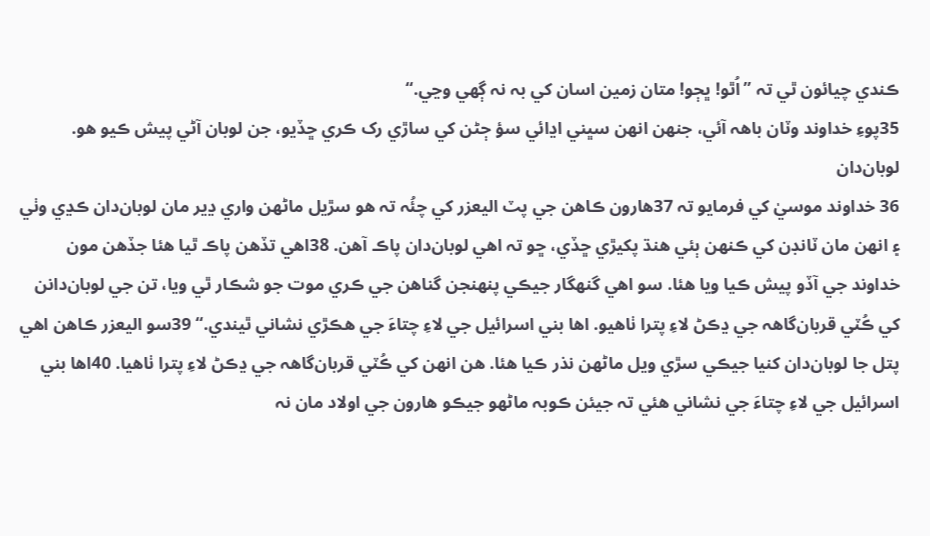ڪندي چيائون ٿي تہ ”اُٿو! ڀڄو! متان زمين اسان کي بہ نہ ڳهي وڃي.“
35پوءِ خداوند وٽان باهہ آئي، جنهن انهن سڀني اڍائي سؤ ڄڻن کي ساڙي رک ڪري ڇڏيو، جن لوبان آڻي پيش ڪيو هو.
لوبان‌دان
36 خداوند موسيٰ کي فرمايو تہ 37هارون ڪاهن جي پٽ اليعزر کي چئُہ تہ هو سڙيل ماڻهن واري ڍير مان لوبان‌دان ڪڍي وٺي ۽ انهن مان ٽانڊن کي ڪنهن ٻئي هنڌ پکيڙي ڇڏي، ڇو تہ اهي لوبان‌دان پاڪ آهن. 38اهي تڏهن پاڪ ٿيا هئا جڏهن مون خداوند جي آڏو پيش ڪيا ويا هئا. سو اهي گنهگار جيڪي پنهنجن گناهن جي ڪري موت جو شڪار ٿي ويا، تن جي لوبان‌دانن کي ڪُٽي قربان‌گاهہ جي ڍڪڻ لاءِ پترا ٺاهيو. اها بني اسرائيل جي لاءِ چتاءَ جي هڪڙي نشاني ٿيندي.“ 39سو اليعزر ڪاهن اهي پتل جا لوبان‌دان کنيا جيڪي سڙي ويل ماڻهن نذر ڪيا هئا. هن انهن کي ڪُٽي قربان‌گاهہ جي ڍڪڻ لاءِ پترا ٺاهيا. 40اها بني اسرائيل جي لاءِ چتاءَ جي نشاني هئي تہ جيئن ڪوبہ ماڻهو جيڪو هارون جي اولاد مان نہ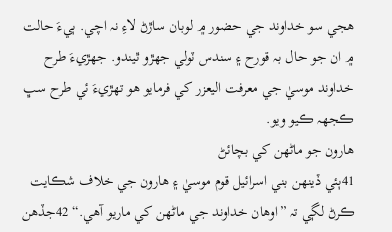هجي سو خداوند جي حضور ۾ لوبان ساڙڻ لاءِ نہ اچي. ٻيءَ حالت ۾ ان جو حال بہ قورح ۽ سندس ٽولي جهڙو ٿيندو. جهڙيءَ طرح خداوند موسيٰ جي معرفت اليعزر کي فرمايو هو تهڙيءَ ئي طرح سڀ ڪجھہ ڪيو ويو.
هارون جو ماڻهن کي بچائڻ
41ٻئي ڏينهن بني اسرائيل قوم موسيٰ ۽ هارون جي خلاف شڪايت ڪرڻ لڳي تہ ”اوهان خداوند جي ماڻهن کي ماريو آهي.“ 42جڏهن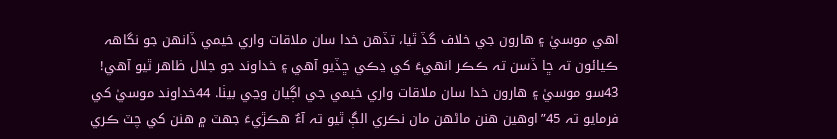اهي موسيٰ ۽ هارون جي خلاف گڏ ٿيا، تڏهن خدا سان ملاقات واري خيمي ڏانهن جو نگاهہ ڪيائون تہ ڇا ڏسن تہ ڪڪر انهيءَ کي ڍڪي ڇڏيو آهي ۽ خداوند جو جلال ظاهر ٿيو آهي! 43سو موسيٰ ۽ هارون خدا سان ملاقات واري خيمي جي اڳيان وڃي بيٺا. 44خداوند موسيٰ کي فرمايو تہ 45”اوهين هنن ماڻهن مان نڪري الڳ ٿيو تہ آءٌ هڪڙيءَ جھٽ ۾ هنن کي چٽ ڪري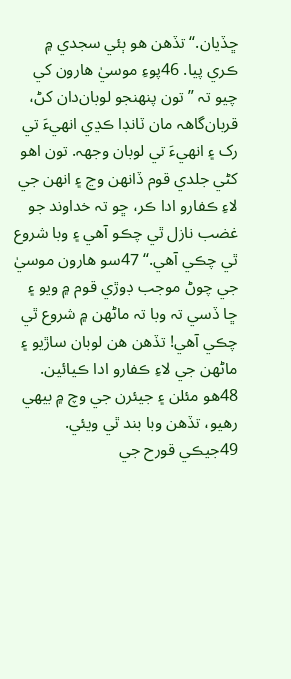ڇڏيان.“ تڏهن هو ٻئي سجدي ۾ ڪري پيا. 46پوءِ موسيٰ هارون کي چيو تہ ”تون پنهنجو لوبان‌دان کڻ، قربان‌گاهہ مان ٽانڊا ڪڍي انهيءَ تي رک ۽ انهيءَ تي لوبان وجھہ. تون اهو کڻي جلدي قوم ڏانهن وڃ ۽ انهن جي لاءِ ڪفارو ادا ڪر، ڇو تہ خداوند جو غضب نازل ٿي چڪو آهي ۽ وبا شروع ٿي چڪي آهي.“ 47سو هارون موسيٰ جي چوڻ موجب ڊوڙي قوم ۾ ويو ۽ ڇا ڏسي تہ وبا تہ ماڻهن ۾ شروع ٿي چڪي آهي! تڏهن هن لوبان ساڙيو ۽ ماڻهن جي لاءِ ڪفارو ادا ڪيائين. 48هو مئلن ۽ جيئرن جي وچ ۾ بيهي رهيو، تڏهن وبا بند ٿي ويئي. 49جيڪي قورح جي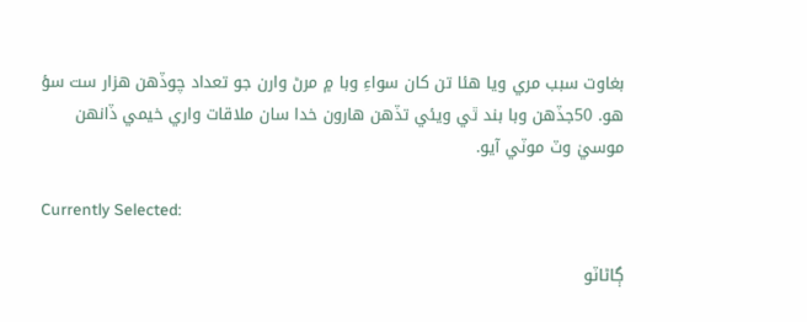بغاوت سبب مري ويا هئا تن کان سواءِ وبا ۾ مرڻ وارن جو تعداد چوڏهن هزار ست سؤ هو. 50جڏهن وبا بند ٿي ويئي تڏهن هارون خدا سان ملاقات واري خيمي ڏانهن موسيٰ وٽ موٽي آيو.

Currently Selected:

ڳاڻاٽو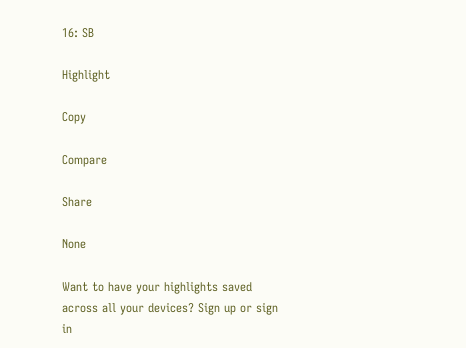16: SB

Highlight

Copy

Compare

Share

None

Want to have your highlights saved across all your devices? Sign up or sign in